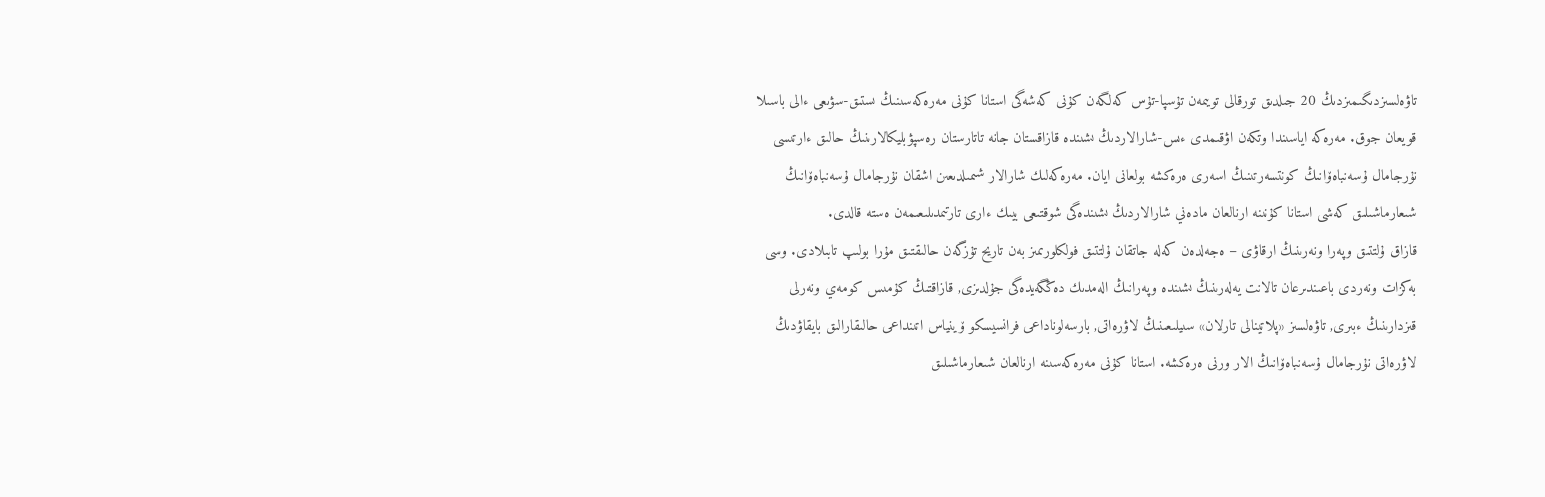تاۋەلسىزدىگىمىزدىڭ 20 جىلدىق تورقالى تويىمەن تۇسپا-تۇس كەلگەن كۇنى كەشەگى استانا كۇنى مەرەكەسىنىڭ ىستىق-سۋىعى ءالى باسىلا قويعان جوق. مەرەكە اياسىندا وتكەن اۋقىمدى ءىس-شارالاردىڭ ىشىندە قازاقستان جانە تاتارستان رەسپۋبليكالارىنىڭ حالىق ءارتىسى نۇرجامال ۇسەنباەۆانىڭ كونتسەرتىنىڭ اسەرى ەرەكشە بولعانى ايان. مەرەكەلىك شارالار شىمىلدىعىن اشقان نۇرجامال ۇسەنباەۆانىڭ شىعارماشىلىق كەشى استانا كۇنىنە ارنالعان مادەني شارالاردىڭ ىشىندەگى شوقتىعى بيىك ءارى تارتىمدىلىعىمەن ەستە قالدى.
قازاق ۇلتتىق وپەرا ونەرىنىڭ ارقاۋى – ەجەلدەن كەلە جاتقان ۇلتتىق فولكلورىمىز بەن تاريح تۇزگەن حالىقتىق مۇرا بولىپ تابىلادى. وسى بەكزات ونەردى باعىندىرعان تالانت يەلەرىنىڭ ىشىندە وپەرانىڭ الەمدىك دەڭگەيدەگى جۇلدىزى, قازاقتىڭ كۇمىس كومەي ونەرلى قىزدارىنىڭ ءبىرى, تاۋەلسىز «پلاتينالى تارلان» سىيلىعىنىڭ لاۋرەاتى, بارسەلوناداعى فرانسيسكو ۆينياس اتىنداعى حالىقارالىق بايقاۋدىڭ لاۋرەاتى نۇرجامال ۇسەنباەۆانىڭ الار ورنى ەرەكشە. استانا كۇنى مەرەكەسىنە ارنالعان شىعارماشىلىق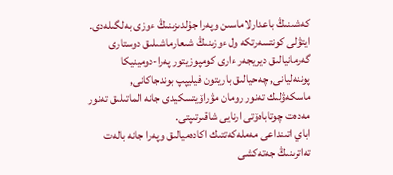كەشىنىڭ باعدارلاماسىن وپەرا جۇلدىزىنىڭ ءوزى بەلگىلەدى. ايتۋلى كونتسەرتكە ول ءوزىنىڭ شىعارماشىلىق دوستارى گەرمانيالىق ديريجەر ءارى كومپوزيتور پەرا-دومينيكا پوننەليانى, چەحيالىق باريتون فيليپپ بوندجاكانى, ماسكەۋلىك تەنور رومان مۋراۆيتسكيدى جانە الماتىلىق تەنور مەدەت چوتاباەۆتى ارنايى شاقىرتىپتى.
اباي اتىنداعى مەملەكەتتىك اكادەميالىق وپەرا جانە بالەت تەاترىنىڭ جەتەكشى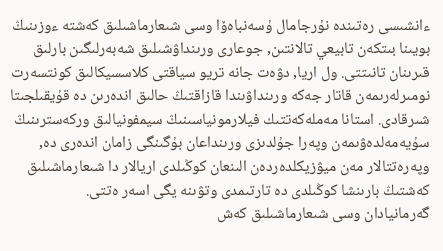ءانشىسى رەتىندە نۇرجامال ۇسەنباەۆا وسى شىعارماشىلىق كەشتە ءوزىنىڭ بويىنا بىتكەن تابيعي تالانتىن, جوعارى ورىنداۋشىلىق شەبەرلىگىن بارلىق قىرىنان تانىتتى. ول اريا, دۋەت جانە تريو سياقتى كلاسسيكالىق كونتسەرت نومىرلەرىمەن قاتار جەكە ورىنداۋىندا قازاقتىڭ حالىق اندەرىن دە قۇيقىلجىتا شىرقادى. استانا مەملەكەتتىك فيلارمونياسىنىڭ سيمفونيالىق وركەسترىنىڭ سۇيەمەلدەۋىمەن وپەرا جۇلدىزى ورىنداعان بۇگىنگى زامان اندەرى دە, وپەرەتتالار مەن ميۋزيكلدەردەن الىنعان كوڭىلدى اريالار دا شىعارماشىلىق كەشتىڭ بارىنشا كوڭىلدى دە تارتىمدى وتۋىنە يگى اسەر ەتتى.
گەرمانيادان وسى شىعارماشىلىق كەش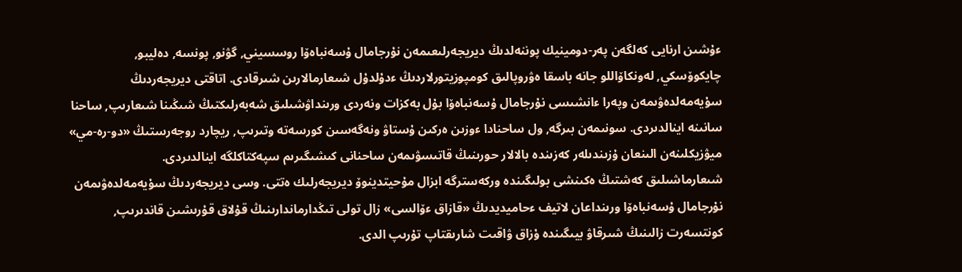ءۇشىن ارنايى كەلگەن پەر-دومينيك پوننەلدىڭ ديريجەرلىعىمەن نۇرجامال ۇسەنباەۆا روسسيني, گۋنو, پونسە, دەليبو, چايكوۆسكي, لەونكاۆاللو جانە باسقا ەۋروپالىق كومپوزيتورلاردىڭ ءدۇلدۇل شىعارمالارىن شىرقادى. اتاقتى ديريجەردىڭ سۇيەمەلدەۋىمەن وپەرا ءانشىسى نۇرجامال ۇسەنباەۆا بۇل بەكزات ونەردى ورىنداۋشىلىق شەبەرلىكتىڭ شىڭىنا شىعارىپ, ساحنا سانىنە اينالدىردى. سونىمەن بىرگە, ول ساحنادا ءوزىن ەركىن ۇستاۋ ونەگەسىن كورسەتە وتىرىپ, ريچارد روجەرستىڭ «دو-رە-مي» ميۋزيكلىنەن الىنعان ۇزىندىلەر كەزىندە بالالار حورىنىڭ قاتىسۋىمەن ساحنانى كىشىگىرىم سپەكتاكلگە اينالدىردى.
شىعارماشىلىق كەشتىڭ ەكىنشى بولىگىندە وركەسترگە ابزال مۇحيتدينوۆ ديريجەرلىك ەتتى. وسى ديريجەردىڭ سۇيەمەلدەۋىمەن نۇرجامال ۇسەنباەۆا ورىنداعان لاتيف ءحاميديدىڭ «قازاق ءۆالسى» زال تولى تىڭدارماندارىنىڭ قۇلاق قۇرىشىن قاندىرىپ, كونتسەرت زالىنىڭ شىرقاۋ بيىگىندە ۇزاق ۋاقىت شارىقتاپ تۇرىپ الدى.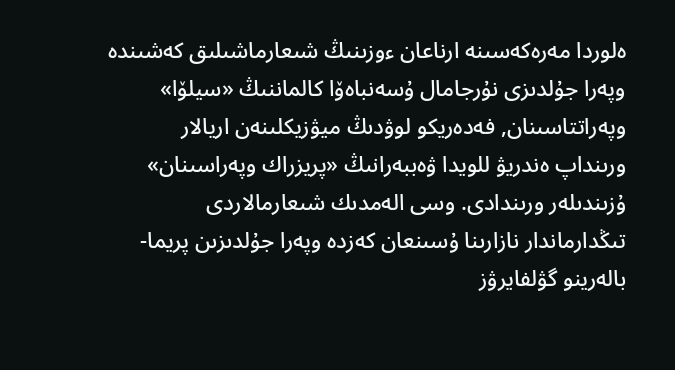ەلوردا مەرەكەسىنە ارناعان ءوزىنىڭ شىعارماشىلىق كەشىندە وپەرا جۇلدىزى نۇرجامال ۇسەنباەۆا كالماننىڭ «سيلۆا» وپەراتتاسىنان, فەدەريكو لوۋدىڭ ميۋزيكلىنەن اريالار ورىنداپ ەندريۋ للويدا ۋەببەرانىڭ «پريزراك وپەراسىنان» ۇزىندىلەر ورىندادى. وسى الەمدىك شىعارمالاردى تىڭدارماندار نازارىنا ۇسىنعان كەزدە وپەرا جۇلدىزىن پريما-بالەرينو گۋلفايرۋز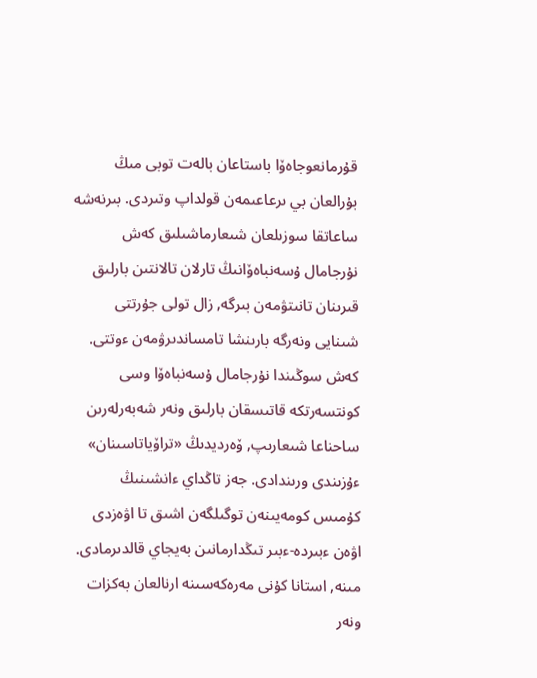قۇرمانعوجاەۆا باستاعان بالەت توبى مىڭ بۇرالعان بي ىرعاعىمەن قولداپ وتىردى. بىرنەشە ساعاتقا سوزىلعان شىعارماشىلىق كەش نۇرجامال ۇسەنباەۆانىڭ تارلان تالانتىن بارلىق قىرىنان تانىتۋمەن بىرگە, زال تولى جۇرتتى شىنايى ونەرگە بارىنشا تامساندىرۋمەن ءوتتى.
كەش سوڭىندا نۇرجامال ۇسەنباەۆا وسى كونتسەرتكە قاتىسقان بارلىق ونەر شەبەرلەرىن ساحناعا شىعارىپ, ۆەرديدىڭ «تراۆياتاسىنان» ءۇزىندى ورىندادى. جەز تاڭداي ءانشىنىڭ كۇمىس كومەيىنەن توگىلگەن اشىق تا اۋەزدى اۋەن ءبىردە-ءبىر تىڭدارمانىن بەيجاي قالدىرمادى. مىنە, استانا كۇنى مەرەكەسىنە ارنالعان بەكزات ونەر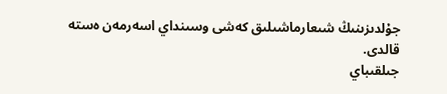جۇلدىزىنىڭ شىعارماشىلىق كەشى وسىنداي اسەرمەن ەستە قالدى.
جىلقىباي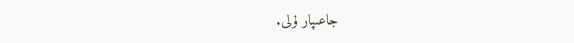جاعىپار ۇلى.